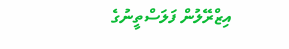އިޒްރޭލުން ފަލަސްތީނުގެ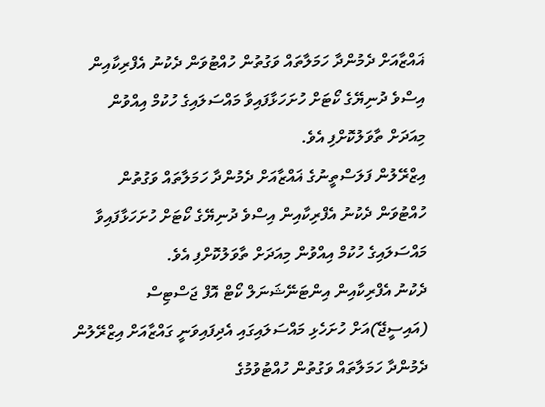ޣައްޒާއަށް ދެމުންދާ ހަމަލާތައް ވަގުތުން ހުއްޓުވަން ދެކުނު އެފްރިކާއިން އިސްވެ ދުނިޔޭގެ ކޯޓަށް ހުށަހަޅާފައިވާ މައްސަލައިގެ ހުކުމް އިއްވުން މިއަދަށް ތާވަލުކޮށްފި އެވެ.
އިޒްރޭލުން ފަލަސްތީނުގެ ޣައްޒާއަށް ދެމުންދާ ހަމަލާތައް ވަގުތުން ހުއްޓުވަން ދެކުނު އެފްރިކާއިން އިސްވެ ދުނިޔޭގެ ކޯޓަށް ހުށަހަޅާފައިވާ މައްސަލައިގެ ހުކުމް އިއްވުން މިއަދަށް ތާވަލުކޮށްފި އެވެ.
ދެކުނު އެފްރިކާއިން އިންޓަނޭޝަނަލް ކޯޓް އޮފް ޖަސްޓިސް (އައިސީޖޭ)އަށް ހުށަހެޅި މައްސަލައިގައި އެދިފައިވަނީ ގައްޒާއަށް އިޒްރޭލުން ދެމުންދާ ހަމަލާތައް ވަގުތުން ހުއްޓުވުމުގެ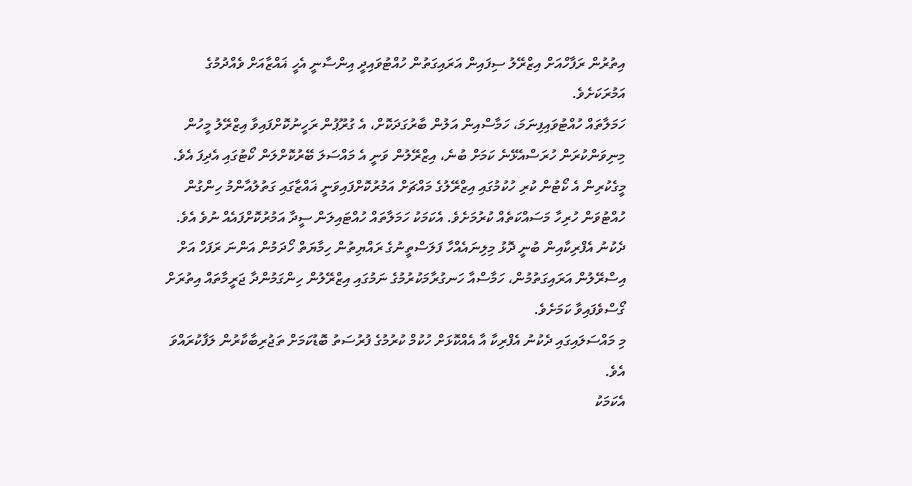އިތުރުން ރަފާހްއަށް އިޒްރޭލު ސިފައިން އަރައިގަތުން ހުއްޓުވައިދީ އިންސާނީ އެހީ ޣައްޒާއަށް ވެއްދުމުގެ އަމުރަކަށެވެ.
ހަމަލާތައް ހުއްޓުވައިފިނަމަ، ހަމާސްއިން އަލުން ބާރުގަދަކޮށް، އެ ގުރޫޕުން ރަހީނުކޮށްފައިވާ އިޒްރޭލު މީހުން މިނިވަންކުރަން ހުރަސްއެޅޭނެ ކަމަށް ބުނެ، އިޒްރޭލުން ވަނީ އެ މައްސަލަ ބޭރުކޮށްލަން ކޯޓުގައި އެދިފަ އެވެ.
މީގެކުރިން އެ ކޯޓުން ކުރި ހުކުމުގައި އިޒްރޭލުގެ މައްޗަށް އަމުރުކޮށްފައިވަނީ ޣައްޒާގައި ގަތުލުއާންމު ހިންގުން ހުއްޓުވަން ހުރިހާ މަސައްކަތެއް ކުރުމަށެވެ. އެކަމަކު ހަމަލާތައް ހުއްޓައިލަން ސީދާ އަމުރުކޮށްފައެއް ނުވެ އެވެ.
ދެކުނު އެފްރިކާއިން ބުނީ ދޮޅު މިލިނައެއްހާ ފަލަސްތީނުގެ ރައްޔިތުން ހިމާޔަތް ހޯދަމުން އަންނަ ރަފަހް އަށް އިސްރޭލުން އަރައިގަތުމުން، ހަމާސްއާ ހަނގުރާމަކުރުމުގެ ނަމުގައި އިޒްރޭލުން ހިންގަމުންދާ ޖަރީމާތައް އިތުރަށް ގޯސްވެފައިވާ ކަމަށެވެ.
މި މައްސަލައިގައި ދެކުނު އެފްރިކާ އާ އެއްކޮޅަށް ހުކުމް ކުރުމުގެ ފުރުސަތު ބޮޑުކަމަށް ތަޖުރިބާކާރުން ލަފާކުރައްވަ އެވެ.
އެކަމަކު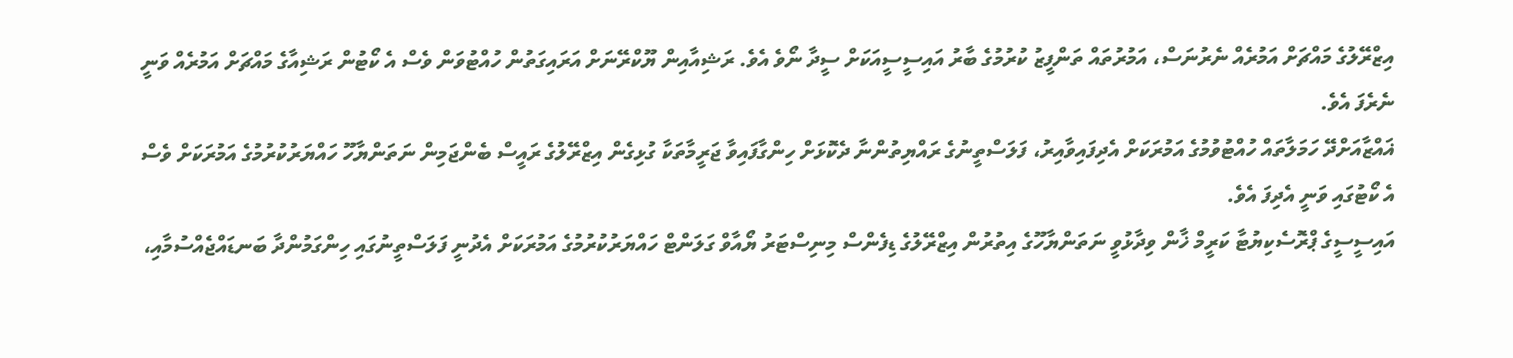އިޒްރޭލުގެ މައްޗަށް އަމުރެއް ނެރުނަސް، އަމުރުތައް ތަންފީޒު ކުރުމުގެ ބާރު އައިސީސީއަކަށް ސީދާ ނޯވެ އެވެ. ރަޝިއާއިން ޔޫކްރޭނަށް އަރައިގަތުން ހުއްޓުވަން ވެސް އެ ކޯޓުން ރަޝިއާގެ މައްޗަށް އަމުރެއް ވަނީ ނެރެފަ އެވެ.
ޣައްޒާއަށްދޭ ހަމަލާތައް ހުއްޓުވުމުގެ އަމުރަކަށް އެދިފައިވާއިރު، ފަލަސްތީނުގެ ރައްޔިތުންނާ ދެކޮޅަށް ހިންގާފައިވާ ޖަރީމާތަކާ ގުޅިގެން އިޒްރޭލުގެ ރައީސް ބެންޖަމިން ނަތަންޔާހޫ ހައްޔަރުކުރުމުގެ އަމުރަކަށް ވެސް އެ ކޯޓުގައި ވަނީ އެދިފަ އެވެ.
އައިސީސީގެ ޕްރޮސެކިޔުޓާ ކަރީމް ޚާން ވިދާޅުވީ ނަތަންޔާހޫގެ އިތުރުން އިޒްރޭލުގެ ޑިފެންސް މިނިސްޓަރު ޔޯއާވް ގަލަންޓް ހައްޔަރުކުރުމުގެ އަމުރަކަށް އެދުނީ ފަލަސްތީނުގައި ހިންގަމުންދާ ބަނޑައްޖެއްސުމާއި،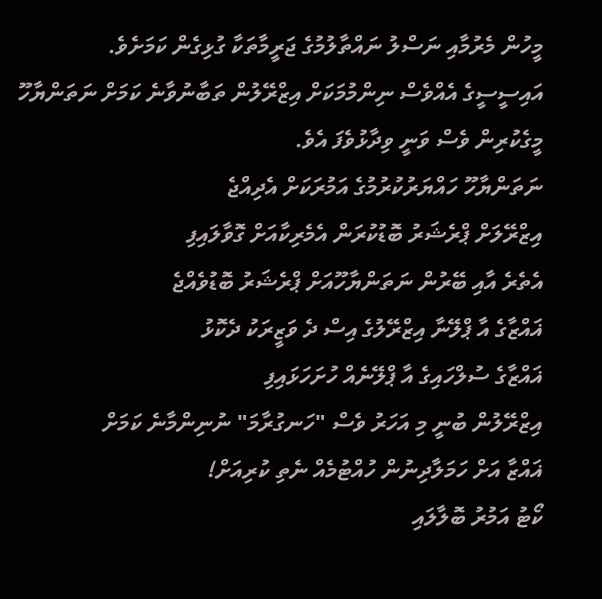މީހުން މެރުމާއި ނަސްލު ނައްތާލުމުގެ ޖަރީމާތަކާ ގުޅިގެން ކަމަށެވެ.
އައިސީސީގެ އެއްވެސް ނިންމުމަކަށް އިޒްރޭލުން ތަބާނުވާނެ ކަމަށް ނަތަންޔާހޫ މީގެކުރިން ވެސް ވަނީ ވިދާޅުވެފަ އެވެ.
ނަތަންޔާހޫ ހައްޔަރުކުރުމުގެ އަމުރަކަށް އެދިއްޖެ
އިޒްރޭލަށް ޕްރެޝަރު ބޮޑުކުރަން އެމެރިކާއަށް ގޮވާލައިފި
އެތެރެ އާއި ބޭރުން ނަތަންޔާހޫއަށް ޕްރެޝަރު ބޮޑުވެއްޖެ
ޣައްޒާގެ އާ ޕްލޭނާ އިޒްރޭލުގެ އިސް ދެ ވަޒީރަކު ދެކޮޅު
ޣައްޒާގެ ސުލްހައިގެ އާ ޕްލޭނެއް ހުށަހަޅައިފި
އިޒްރޭލުން ބުނީ މި އަހަރު ވެސް "ހަނގުރާމަ" ނުނިންމާނެ ކަމަށް
ޣައްޒާ އަށް ހަމަލާދިނުން ހުއްޓުމެއް ނެތި ކުރިއަށް!
ކޯޓު އަމުރު ބޮލާލައި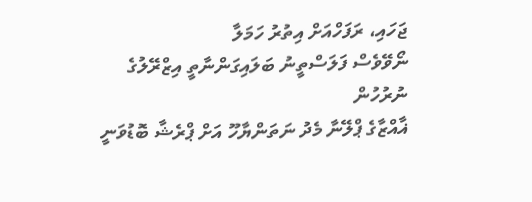ޖަހައި، ރަފަހްއަށް އިތުރު ހަމަލާ
ނޯވޭވެސް ފަލަސްތީނު ބަލައިގަންނާތީ އިޒްރޭލުގެ ނުރުހުން
ޣާއްޒާގެ ޕްލޭނާ މެދު ނަތަންޔާހޫ އަށް ޕްރެޝާ ބޮޑުވަނީ